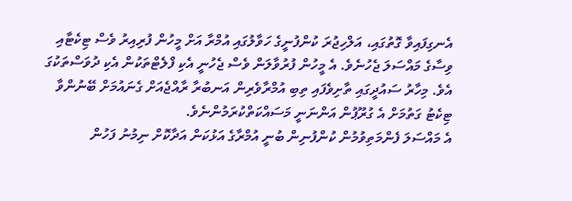އެނގިފައިވާ ގޮތުގައި، އަލްހިޖުރަ ކުންފުނީގެ ހަވާލުގައި އުމްރާ އަށް މީހުން ފުރިއިރު ވެސް ޓިކެޓާއި ވިސާގެ މައްސަލަ ޖެހުނެވެ. އެ މީހުން ފުރުވާލަން ވެސް ޖެހުނީ އެކި ފްލެޓްތަކުން އެކި ދުވަސްތަކުގަ އެވެ. މިހާރު ސައުދީގައި ތާށިވެފައި ތިބި އުމްރާވެރިން އަނބުރާ ރާއްޖެއަށް ގެނައުމަށް ބޭނުންވާ ޓިކެޓު ގަތުމަށް އެ ގުރޫޕުން އަންނަނީ މަސައްކަތްކުރަމުންނެވެ.
އެ މައްސަލަ ފެންމަތިވުމުން ކުންފުނިން ބުނީ އުމްރާގެ އަޅުކަން އަދާކޮށް ނިމުނު ފަހުން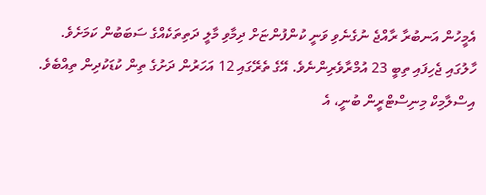އެމީހުން އަނބުރާ ރާއްޖެ ނުގެނެވި ވަނީ ކުންފުންޏަށް ދިމާވި މާލީ ދަތިތަކެއްގެ ސަބަބުން ކަމަށެވެ.
ހާލުގައި ޖެހިފައި ތިބީ 23 އުމްރާވެރިންނެވެ. އޭގެ ތެރޭގައި 12 އަހަރުން ދަށުގެ ތިން ކުޑަކުދިން ތިއްބެވެ.
އިސްލާމިކް މިނިސްޓްރީން ބުނީ، އެ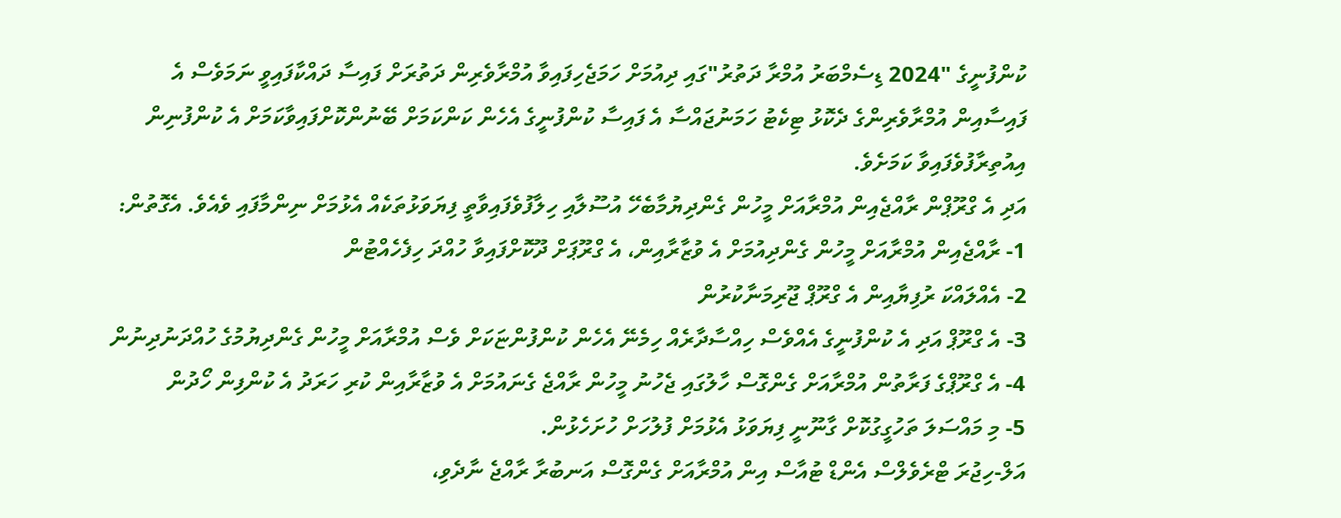ކުންފުނީގެ "2024 ޑިސެމްބަރު އުމްރާ ދަތުރު"ގައި ދިއުމަށް ހަމަޖެހިފައިވާ އުމްރާވެރިން ދަތުރަށް ފައިސާ ދައްކާފައިވީ ނަމަވެސް އެ ފައިސާއިން އުމްރާވެރިންގެ ދެކޮޅު ޓިކެޓު ހަމަނުޖައްސާ އެ ފައިސާ ކުންފުނީގެ އެހެން ކަންކަމަށް ބޭނުންކޮށްފައިވާކަމަށް އެ ކުންފުނިން އިއުތިރާފުވެފައިވާ ކަމަށެވެ.
އަދި އެ ގްރޫޕްން ރާއްޖެއިން އުމްރާއަށް މީހުން ގެންދިޔުމާބެހޭ އުސޫލާއި ހިލާފުވެފައިވާތީ ފިޔަވަޅުތަކެއް އެޅުމަށް ނިންމާފައި ވެއެވެ. އެގޮތުން:
1- ރާއްޖެއިން އުމްރާއަށް މީހުން ގެންދިއުމަށް އެ ވުޒާރާއިން، އެ ގްރޫޕަށް ދޫކޮށްފައިވާ ހުއްދަ ހިފެހެއްޓުން
2- އެއްލައްކަ ރުފިޔާއިން އެ ގްރޫޕް ޖޫރިމަނާކުރުން
3- އެ ގްރޫޕް އަދި އެ ކުންފުނީގެ އެއްވެސް ހިއްސާދާރެއް ހިމެނޭ އެހެން ކުންފުންޏަކަށް ވެސް އުމްރާއަށް މީހުން ގެންދިޔުމުގެ ހުއްދަނުދިނުން
4- އެ ގްރޫޕްގެ ފަރާތުން އުމްރާއަށް ގެންގޮސް ހާލުގައި ޖެހުނު މީހުން ރާއްޖެ ގެނައުމަށް އެ ވުޒާރާއިން ކުރި ހަރަދު އެ ކުންފިން ހޯދުން
5- މި މައްސަލަ ތަހުގީގުކޮށް ގާނޫނީ ފިޔަވަޅު އެޅުމަށް ފުލުހަށް ހުށަހެޅުން.
އަލް-ހިޖުރަ ޓްރެވެލްސް އެންޑް ޓުއާސް އިން އުމްރާއަށް ގެންގޮސް އަނބުރާ ރާއްޖެ ނާދެވި،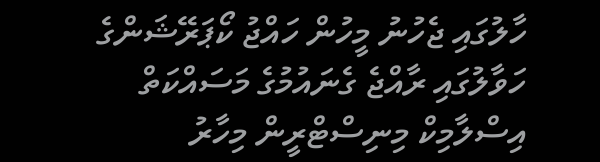ހާލުގައި ޖެހުނު މީހުން ހައްޖު ކޯޕަރޭޝަންގެ ހަވާލުގައި ރާއްޖެ ގެނައުމުގެ މަސައްކަތް އިސްލާމިކް މިނިސްޓްރީން މިހާރު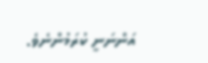އަންނަނީ ކުރަމުންނެވެ.